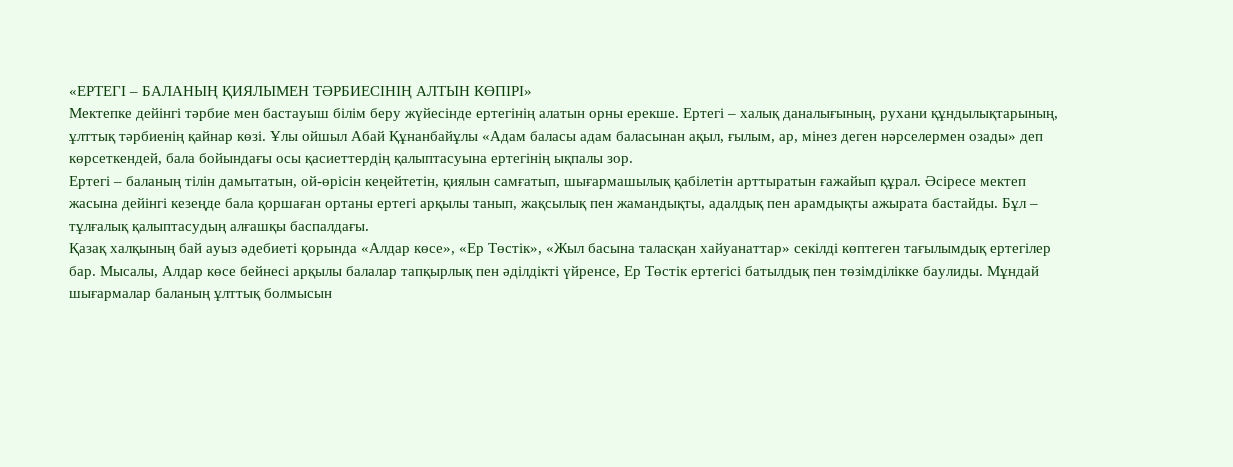«ЕРТЕГІ – БАЛАНЫҢ ҚИЯЛЫМЕН ТӘРБИЕСІНІҢ АЛТЫН КӨПІРІ»
Мектепке дейінгі тәрбие мен бастауыш білім беру жүйесінде ертегінің алатын орны ерекше. Ертегі – халық даналығының, рухани құндылықтарының, ұлттық тәрбиенің қайнар көзі. Ұлы ойшыл Абай Құнанбайұлы «Адам баласы адам баласынан ақыл, ғылым, ар, мінез деген нәрселермен озады» деп көрсеткендей, бала бойындағы осы қасиеттердің қалыптасуына ертегінің ықпалы зор.
Ертегі – баланың тілін дамытатын, ой-өрісін кеңейтетін, қиялын самғатып, шығармашылық қабілетін арттыратын ғажайып құрал. Әсіресе мектеп жасына дейінгі кезеңде бала қоршаған ортаны ертегі арқылы танып, жақсылық пен жамандықты, адалдық пен арамдықты ажырата бастайды. Бұл – тұлғалық қалыптасудың алғашқы баспалдағы.
Қазақ халқының бай ауыз әдебиеті қорында «Алдар көсе», «Ер Төстік», «Жыл басына таласқан хайуанаттар» секілді көптеген тағылымдық ертегілер бар. Мысалы, Алдар көсе бейнесі арқылы балалар тапқырлық пен әділдікті үйренсе, Ер Төстік ертегісі батылдық пен төзімділікке баулиды. Мұндай шығармалар баланың ұлттық болмысын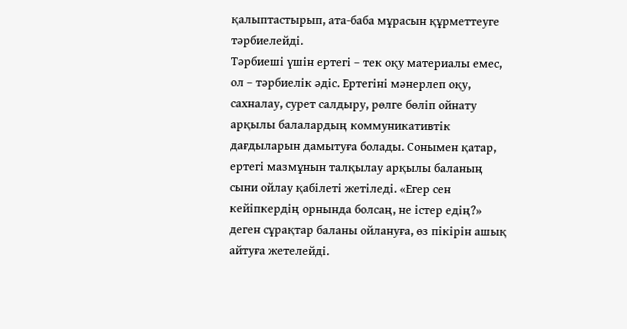қалыптастырып, ата-баба мұрасын құрметтеуге тәрбиелейді.
Тәрбиеші үшін ертегі – тек оқу материалы емес, ол – тәрбиелік әдіс. Ертегіні мәнерлеп оқу, сахналау, сурет салдыру, рөлге бөліп ойнату арқылы балалардың коммуникативтік дағдыларын дамытуға болады. Сонымен қатар, ертегі мазмұнын талқылау арқылы баланың сыни ойлау қабілеті жетіледі. «Егер сен кейіпкердің орнында болсаң, не істер едің?» деген сұрақтар баланы ойлануға, өз пікірін ашық айтуға жетелейді.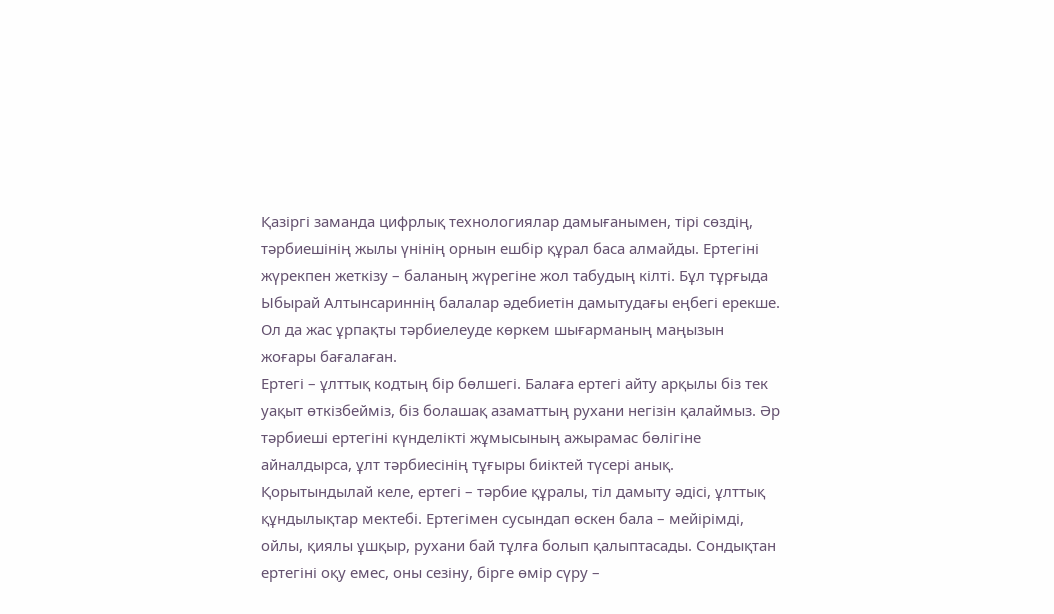Қазіргі заманда цифрлық технологиялар дамығанымен, тірі сөздің, тәрбиешінің жылы үнінің орнын ешбір құрал баса алмайды. Ертегіні жүрекпен жеткізу – баланың жүрегіне жол табудың кілті. Бұл тұрғыда Ыбырай Алтынсариннің балалар әдебиетін дамытудағы еңбегі ерекше. Ол да жас ұрпақты тәрбиелеуде көркем шығарманың маңызын жоғары бағалаған.
Ертегі – ұлттық кодтың бір бөлшегі. Балаға ертегі айту арқылы біз тек уақыт өткізбейміз, біз болашақ азаматтың рухани негізін қалаймыз. Әр тәрбиеші ертегіні күнделікті жұмысының ажырамас бөлігіне айналдырса, ұлт тәрбиесінің тұғыры биіктей түсері анық.
Қорытындылай келе, ертегі – тәрбие құралы, тіл дамыту әдісі, ұлттық құндылықтар мектебі. Ертегімен сусындап өскен бала – мейірімді, ойлы, қиялы ұшқыр, рухани бай тұлға болып қалыптасады. Сондықтан ертегіні оқу емес, оны сезіну, бірге өмір сүру –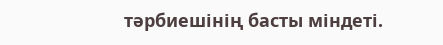тәрбиешінің басты міндеті.